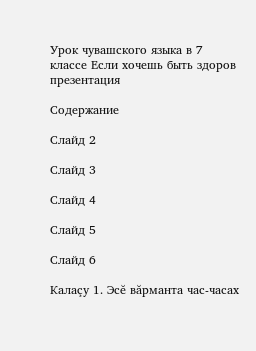Урок чувашского языка в 7 классе Если хочешь быть здоров презентация

Содержание

Слайд 2

Слайд 3

Слайд 4

Слайд 5

Слайд 6

Калаçу 1. Эсĕ вăрманта час-часах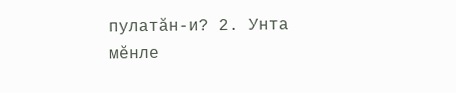пулатăн-и? 2. Унта мĕнле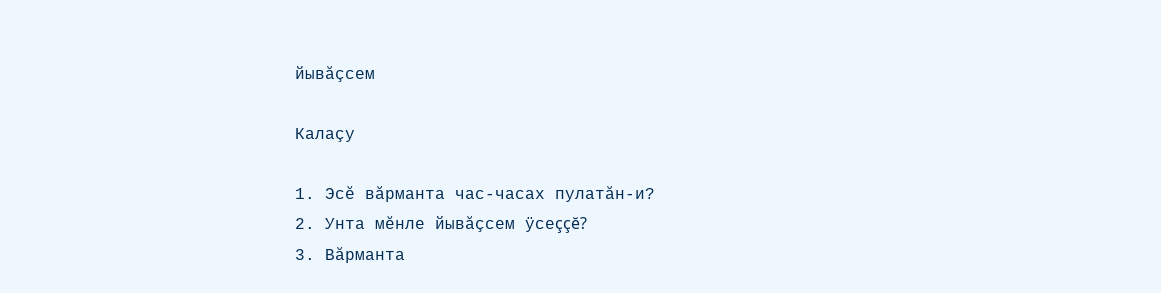йывăçсем

Калаçу

1. Эсĕ вăрманта час-часах пулатăн-и?
2. Унта мĕнле йывăçсем ÿсеççĕ?
3. Вăрманта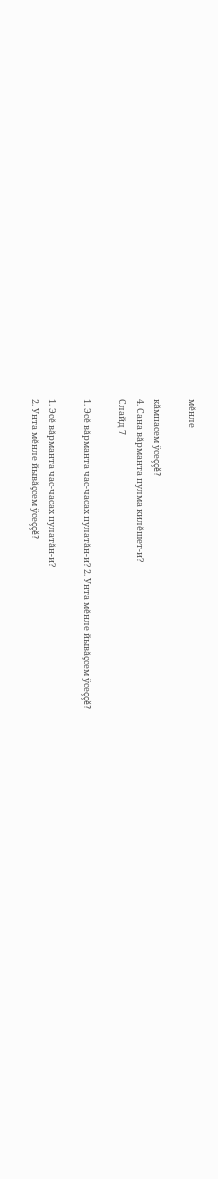мĕнле

кăмпасем ÿсеççĕ?
4. Сана вăрманта пулма килĕшет-и?
Слайд 7

1. Эсĕ вăрманта час-часах пулатăн-и? 2. Унта мĕнле йывăçсем ÿсеççĕ?

1. Эсĕ вăрманта час-часах пулатăн-и?
2. Унта мĕнле йывăçсем ÿсеççĕ?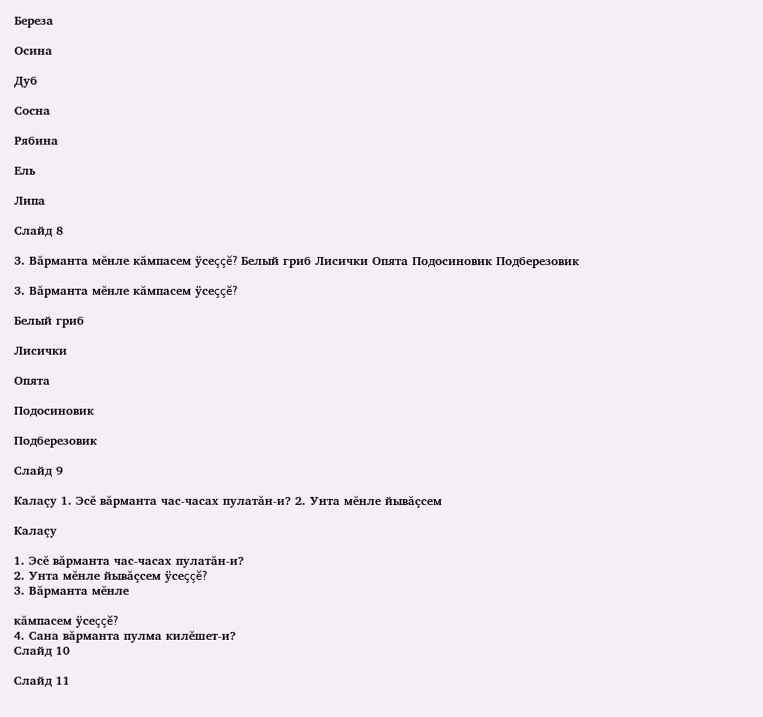Береза

Осина

Дуб

Сосна

Рябина

Ель

Липа

Слайд 8

3. Вăрманта мĕнле кăмпасем ÿсеççĕ? Белый гриб Лисички Опята Подосиновик Подберезовик

3. Вăрманта мĕнле кăмпасем ÿсеççĕ?

Белый гриб

Лисички

Опята

Подосиновик

Подберезовик

Слайд 9

Калаçу 1. Эсĕ вăрманта час-часах пулатăн-и? 2. Унта мĕнле йывăçсем

Калаçу

1. Эсĕ вăрманта час-часах пулатăн-и?
2. Унта мĕнле йывăçсем ÿсеççĕ?
3. Вăрманта мĕнле

кăмпасем ÿсеççĕ?
4. Сана вăрманта пулма килĕшет-и?
Слайд 10

Слайд 11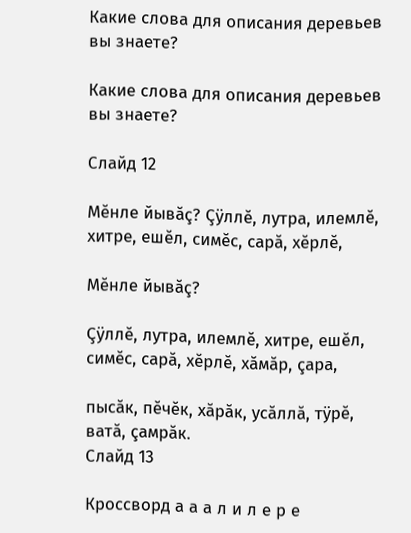Какие слова для описания деревьев вы знаете?

Какие слова для описания деревьев вы знаете?

Слайд 12

Мĕнле йывăç? Çÿллĕ, лутра, илемлĕ, хитре, ешĕл, симĕс, сарă, хĕрлĕ,

Мĕнле йывăç?

Çÿллĕ, лутра, илемлĕ, хитре, ешĕл, симĕс, сарă, хĕрлĕ, хăмăр, çара,

пысăк, пĕчĕк, хăрăк, усăллă, тÿрĕ, ватă, çамрăк.
Слайд 13

Кроссворд а а а л и л е р е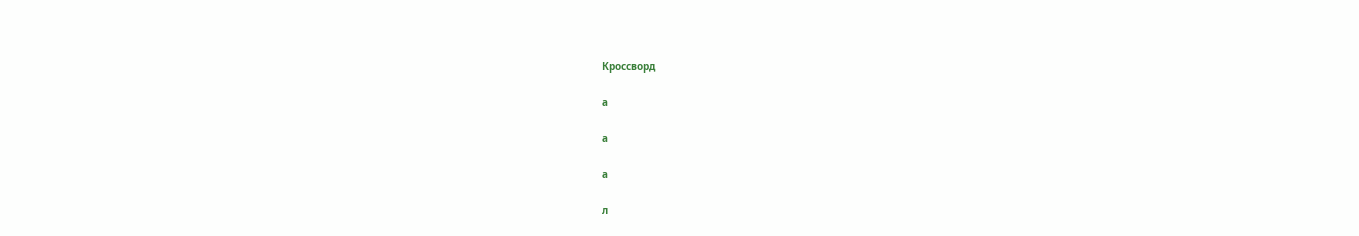Кроссворд

а

а

а

л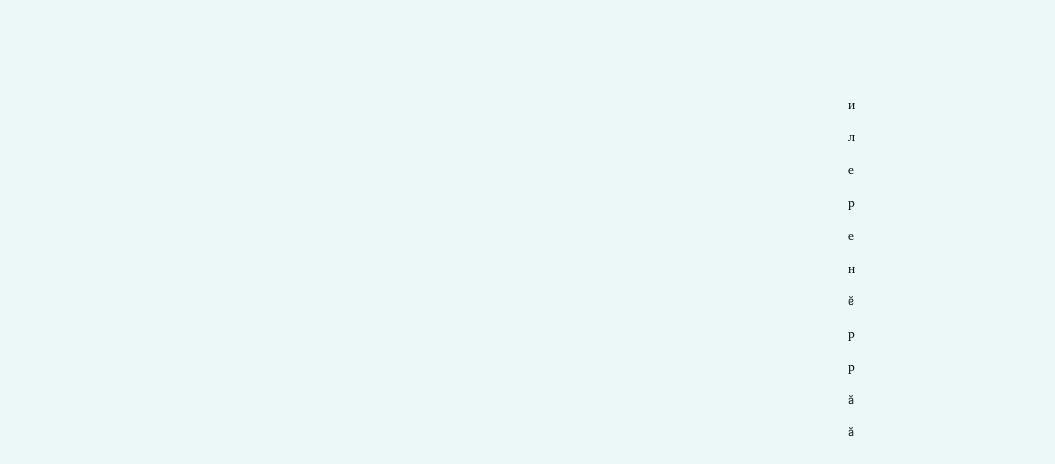и

л

е

р

е

н

ĕ

р

р

ă

ă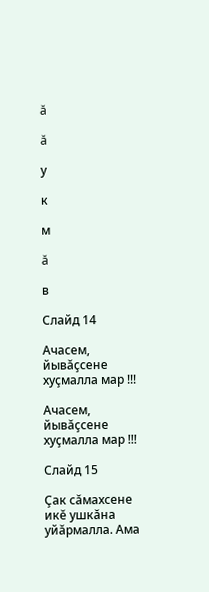ă

ă

у

к

м

ă

в

Слайд 14

Ачасем, йывăçсене хуçмалла мар !!!

Ачасем,
йывăçсене
хуçмалла мар !!!

Слайд 15

Çак сăмахсене икĕ ушкăна уйăрмалла. Ама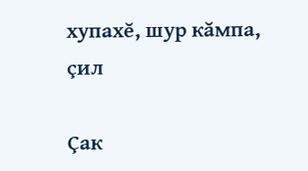хупахĕ, шур кăмпа, çил

Çак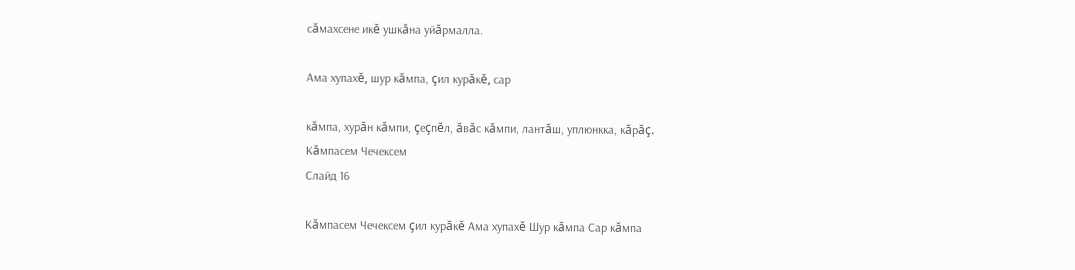сăмахсене икĕ ушкăна уйăрмалла.

Ама хупахĕ, шур кăмпа, çил курăкĕ, сар

кăмпа, хурăн кăмпи, çеçпĕл, ăвăс кăмпи, лантăш, уплюнкка, кăрăç.
Кăмпасем Чечексем
Слайд 16

Кăмпасем Чечексем çил курăкĕ Ама хупахĕ Шур кăмпа Сар кăмпа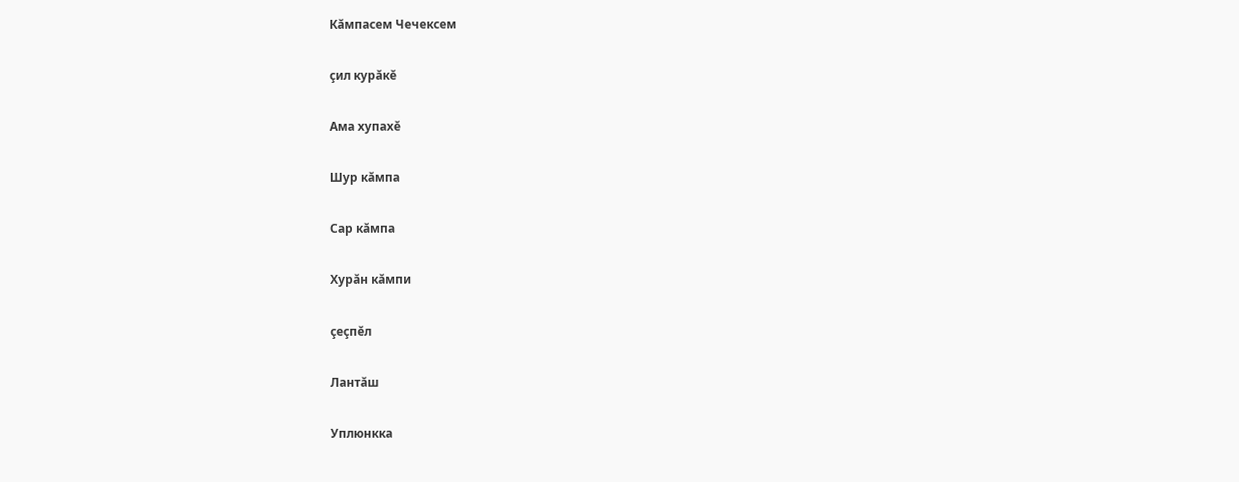Кăмпасем Чечексем

çил курăкĕ

Ама хупахĕ

Шур кăмпа

Сар кăмпа

Хурăн кăмпи

çеçпĕл

Лантăш

Уплюнкка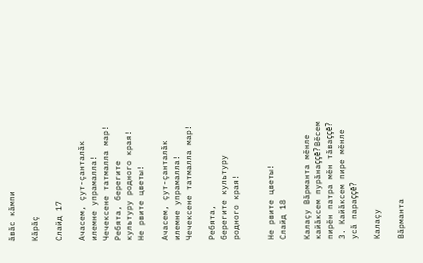ăвăс кăмпи

Кăрăç

Слайд 17

Ачасем, çут-çанталăк илемне упрамалла! Чечексене татмалла мар! Ребята, берегите культуру родного края! Не рвите цветы!

Ачасем, çут-çанталăк
илемне упрамалла!
Чечексене татмалла мар!

Ребята,
берегите культуру
родного края!


Не рвите цветы!
Слайд 18

Калаçу Вăрманта мĕнле кайăксем пурăнаççĕ? Вĕсем пирĕн патра мĕн тăваççĕ? 3. Кайăксем пире мĕнле усă параççĕ?

Калаçу

Вăрманта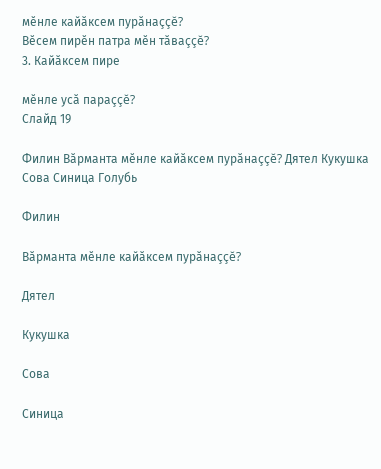мĕнле кайăксем пурăнаççĕ?
Вĕсем пирĕн патра мĕн тăваççĕ?
3. Кайăксем пире

мĕнле усă параççĕ?
Слайд 19

Филин Вăрманта мĕнле кайăксем пурăнаççĕ? Дятел Кукушка Сова Синица Голубь

Филин

Вăрманта мĕнле кайăксем пурăнаççĕ?

Дятел

Кукушка

Сова

Синица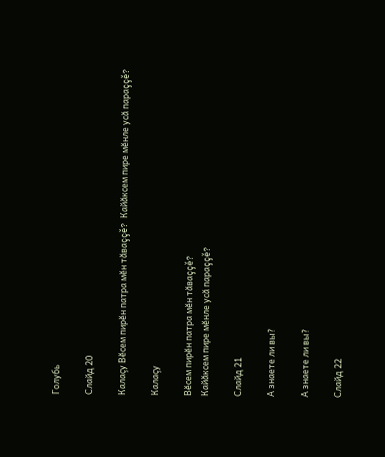Голубь

Слайд 20

Калаçу Вĕсем пирĕн патра мĕн тăваççĕ? Кайăксем пире мĕнле усă параççĕ?

Калаçу

Вĕсем пирĕн патра мĕн тăваççĕ?
Кайăксем пире мĕнле усă параççĕ?

Слайд 21

А знаете ли вы?

А знаете ли вы?

Слайд 22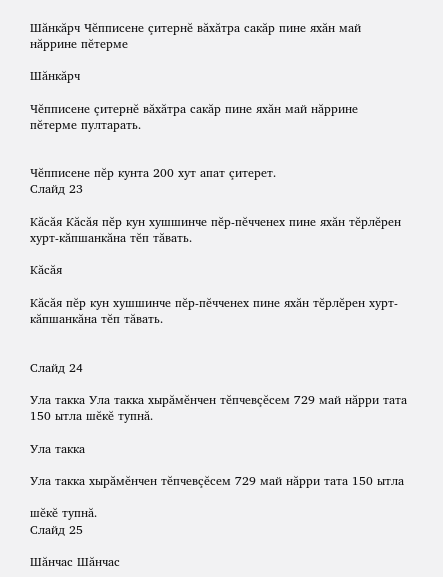Шăнкăрч Чĕпписене çитернĕ вăхăтра сакăр пине яхăн май нăррине пĕтерме

Шăнкăрч

Чĕпписене çитернĕ вăхăтра сакăр пине яхăн май нăррине пĕтерме пултарать.


Чĕпписене пĕр кунта 200 хут апат çитерет.
Слайд 23

Кăсăя Кăсăя пĕр кун хушшинче пĕр-пĕчченех пине яхăн тĕрлĕрен хурт-кăпшанкăна тĕп тăвать.

Кăсăя

Кăсăя пĕр кун хушшинче пĕр-пĕчченех пине яхăн тĕрлĕрен хурт-кăпшанкăна тĕп тăвать.


Слайд 24

Ула такка Ула такка хырăмĕнчен тĕпчевçĕсем 729 май нăрри тата 150 ытла шĕкĕ тупнă.

Ула такка

Ула такка хырăмĕнчен тĕпчевçĕсем 729 май нăрри тата 150 ытла

шĕкĕ тупнă.
Слайд 25

Шăнчас Шăнчас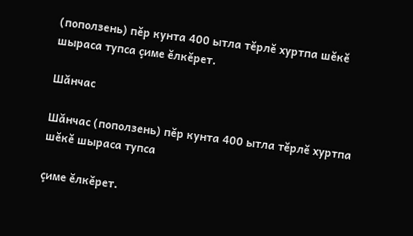(поползень) пĕр кунта 400 ытла тĕрлĕ хуртпа шĕкĕ шыраса тупса çиме ĕлкĕрет.

Шăнчас

Шăнчас (поползень) пĕр кунта 400 ытла тĕрлĕ хуртпа шĕкĕ шыраса тупса

çиме ĕлкĕрет.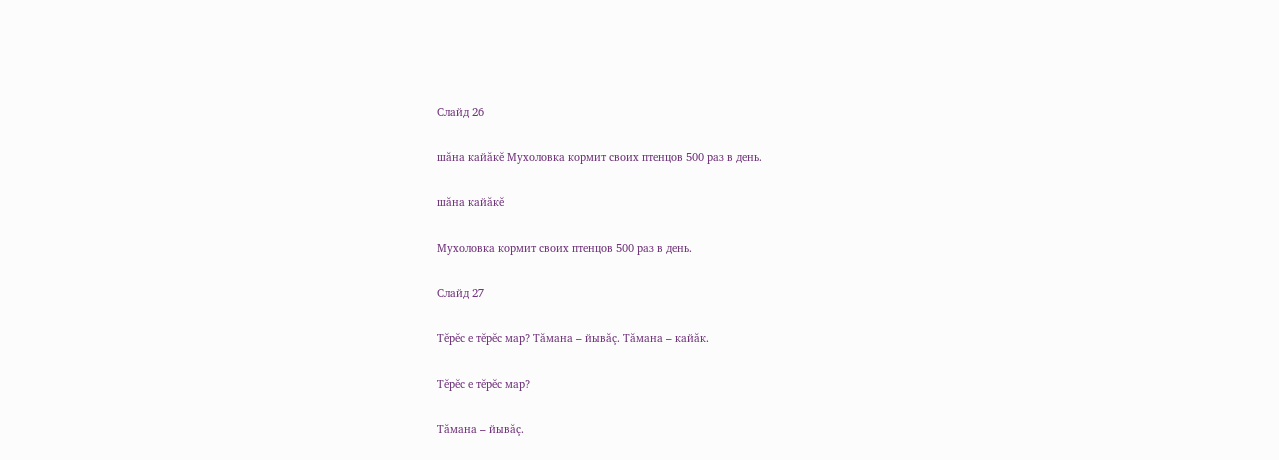Слайд 26

шăна кайăкĕ Мухоловка кормит своих птенцов 500 раз в день.

шăна кайăкĕ

Мухоловка кормит своих птенцов 500 раз в день.

Слайд 27

Тĕрĕс е тĕрĕс мар? Тăмана – йывăç. Тăмана – кайăк.

Тĕрĕс е тĕрĕс мар?

Тăмана – йывăç.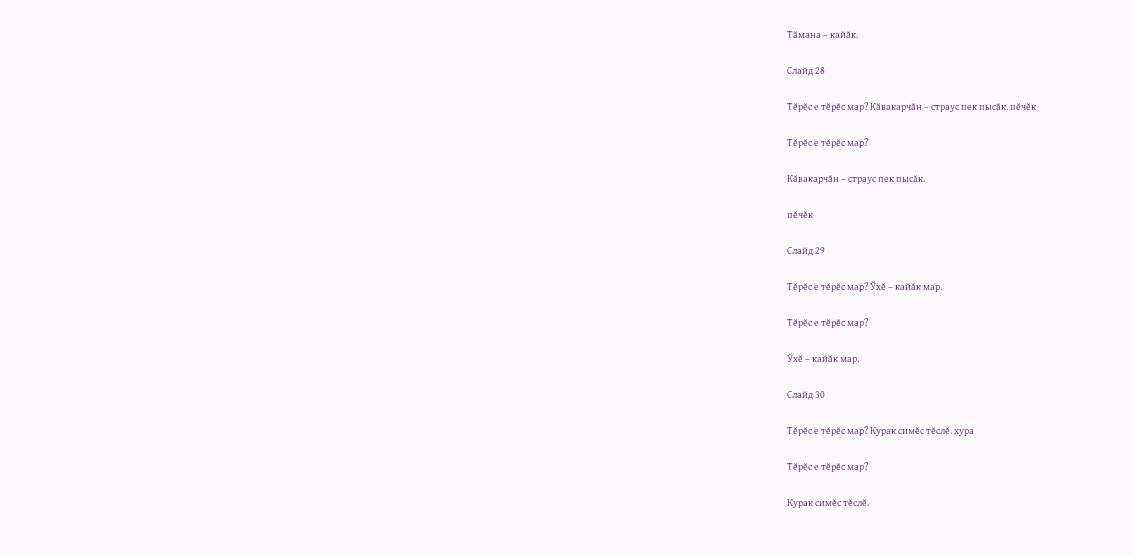Тăмана – кайăк.

Слайд 28

Тĕрĕс е тĕрĕс мар? Кăвакарчăн – страус пек пысăк. пĕчĕк

Тĕрĕс е тĕрĕс мар?

Кăвакарчăн – страус пек пысăк.

пĕчĕк

Слайд 29

Тĕрĕс е тĕрĕс мар? Ўхĕ – кайăк мар.

Тĕрĕс е тĕрĕс мар?

Ўхĕ – кайăк мар.

Слайд 30

Тĕрĕс е тĕрĕс мар? Курак симĕс тĕслĕ. хура

Тĕрĕс е тĕрĕс мар?

Курак симĕс тĕслĕ.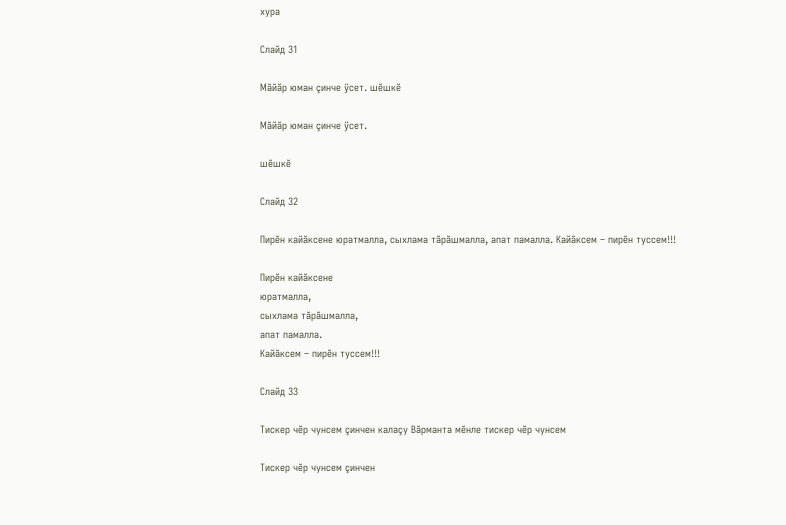хура

Слайд 31

Мăйăр юман çинче ÿсет. шĕшкĕ

Мăйăр юман çинче ÿсет.

шĕшкĕ

Слайд 32

Пирĕн кайăксене юратмалла, сыхлама тăрăшмалла, апат памалла. Кайăксем – пирĕн туссем!!!

Пирĕн кайăксене
юратмалла,
сыхлама тăрăшмалла,
апат памалла.
Кайăксем – пирĕн туссем!!!

Слайд 33

Тискер чĕр чунсем çинчен калаçу Вăрманта мĕнле тискер чĕр чунсем

Тискер чĕр чунсем çинчен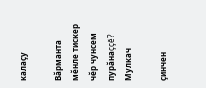калаçу

Вăрманта мĕнле тискер чĕр чунсем пурăнаççĕ?
Мулкач

çинчен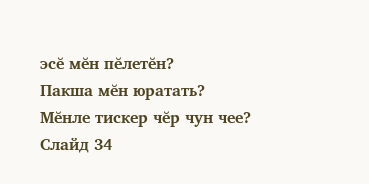эсĕ мĕн пĕлетĕн?
Пакша мĕн юратать?
Мĕнле тискер чĕр чун чее?
Слайд 34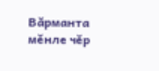Вăрманта мĕнле чĕр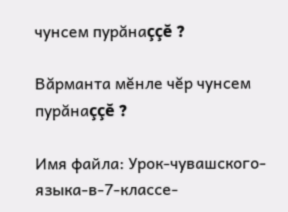чунсем пурăнаççĕ ?

Вăрманта мĕнле чĕр чунсем пурăнаççĕ ?

Имя файла: Урок-чувашского-языка-в-7-классе-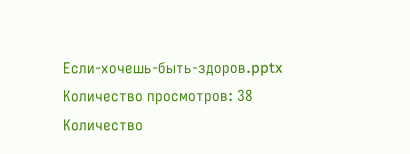Если-хочешь-быть-здоров.pptx
Количество просмотров: 38
Количество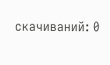скачиваний: 0